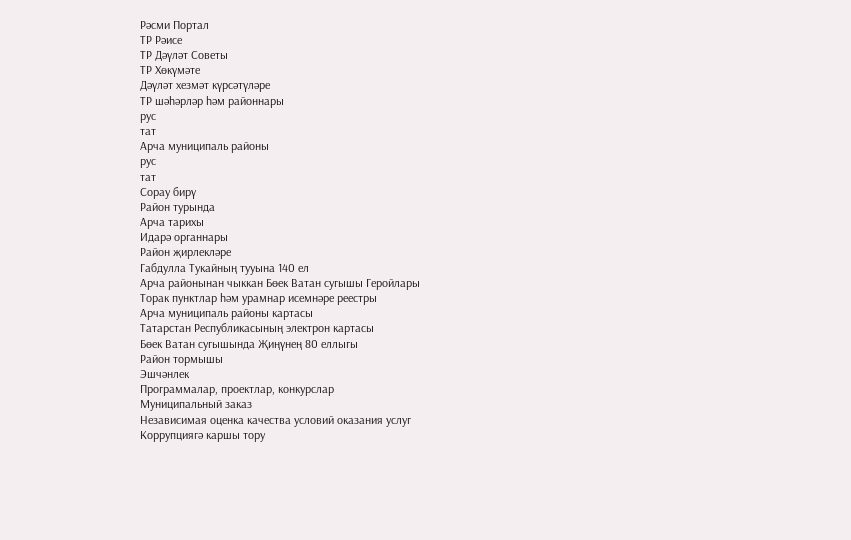Рәсми Портал
ТР Рәисе
ТР Дәүләт Советы
ТР Хөкүмәте
Дәүләт хезмәт күрсәтүләре
ТР шәһәрләр һәм районнары
рус
тат
Арча муниципаль районы
рус
тат
Сорау бирү
Район турында
Арча тарихы
Идарә органнары
Район җирлекләре
Габдулла Тукайның тууына 140 ел
Арча районынан чыккан Бөек Ватан сугышы Геройлары
Торак пунктлар һәм урамнар исемнәре реестры
Арча муниципаль районы картасы
Татарстан Республикасының электрон картасы
Бөек Ватан сугышында Җиңүнең 80 еллыгы
Район тормышы
Эшчәнлек
Программалар, проектлар, конкурслар
Муниципальный заказ
Независимая оценка качества условий оказания услуг
Коррупциягә каршы тору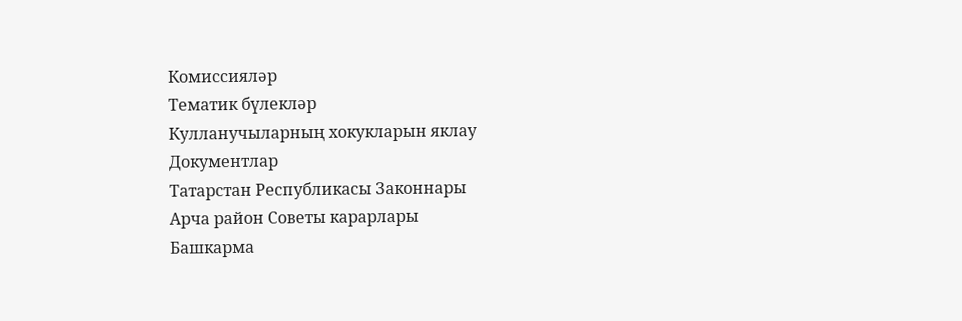Комиссияләр
Тематик бүлекләр
Кулланучыларның хокукларын яклау
Документлар
Татарстан Республикасы Законнары
Арча район Советы карарлары
Башкарма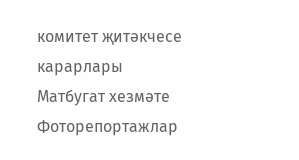комитет җитәкчесе карарлары
Матбугат хезмәте
Фоторепортажлар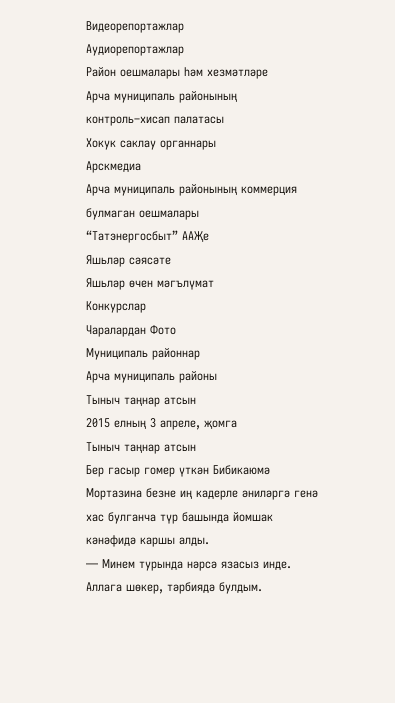Видеорепортажлар
Аудиорепортажлар
Район оешмалары һәм хезмәтләре
Арча муниципаль районының контроль–хисап палатасы
Хокук саклау органнары
Арскмедиа
Арча муниципаль районының коммерция булмаган оешмалары
“Татэнергосбыт” ААҖе
Яшьләр сәясәте
Яшьләр өчен мәгълүмат
Конкурслар
Чаралардан Фото
Муниципаль районнар
Арча муниципаль районы
Тыныч таңнар атсын
2015 елның 3 апреле, җомга
Тыныч таңнар атсын
Бер гасыр гомер үткән Бибикаюмә Мортазина безне иң кадерле әниләргә генә хас булганча түр башында йомшак кәнәфидә каршы алды.
— Минем турында нәрсә язасыз инде. Аллага шөкер, тәрбиядә булдым.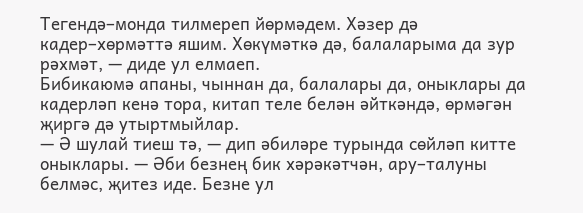Тегендә–монда тилмереп йөрмәдем. Хәзер дә кадер–хөрмәттә яшим. Хөкүмәткә дә, балаларыма да зур рәхмәт, — диде ул елмаеп.
Бибикаюмә апаны, чыннан да, балалары да, оныклары да кадерләп кенә тора, китап теле белән әйткәндә, өрмәгән җиргә дә утыртмыйлар.
— Ә шулай тиеш тә, — дип әбиләре турында сөйләп китте оныклары. — Әби безнең бик хәрәкәтчән, ару–талуны белмәс, җитез иде. Безне ул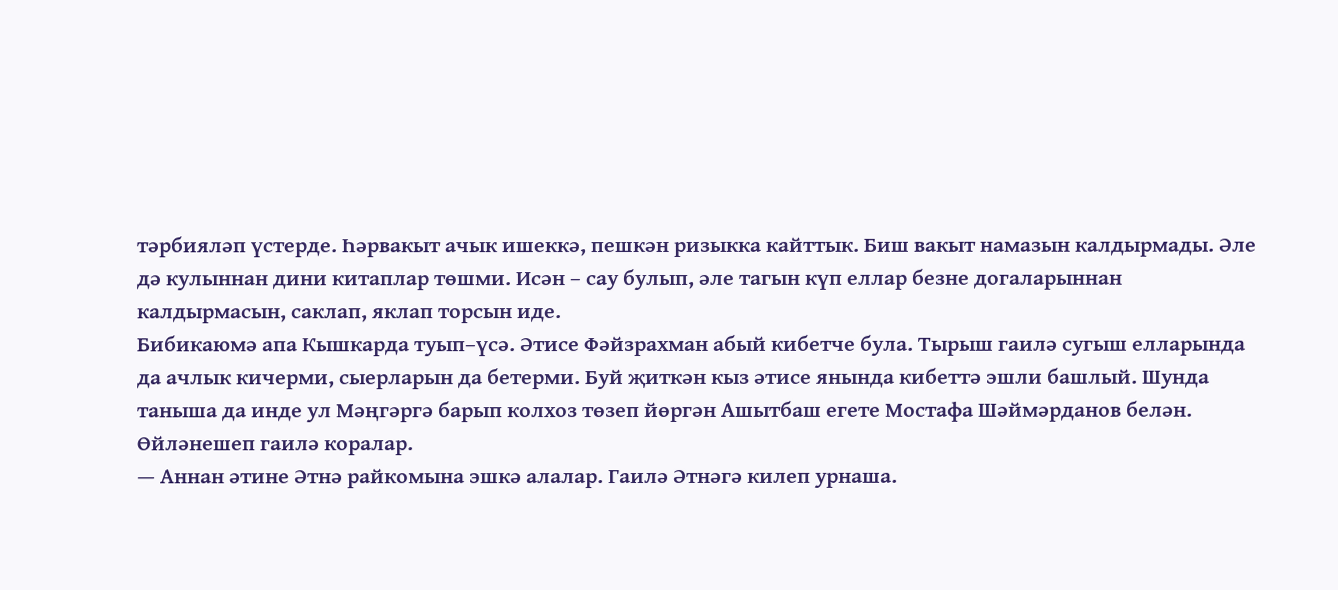тәрбияләп үстерде. Һәрвакыт ачык ишеккә, пешкән ризыкка кайттык. Биш вакыт намазын калдырмады. Әле дә кулыннан дини китаплар төшми. Исән – сау булып, әле тагын күп еллар безне догаларыннан калдырмасын, саклап, яклап торсын иде.
Бибикаюмә апа Кышкарда туып–үсә. Әтисе Фәйзрахман абый кибетче була. Тырыш гаилә сугыш елларында да ачлык кичерми, сыерларын да бетерми. Буй җиткән кыз әтисе янында кибеттә эшли башлый. Шунда таныша да инде ул Мәңгәргә барып колхоз төзеп йөргән Ашытбаш егете Мостафа Шәймәрданов белән. Өйләнешеп гаилә коралар.
— Аннан әтине Әтнә райкомына эшкә алалар. Гаилә Әтнәгә килеп урнаша.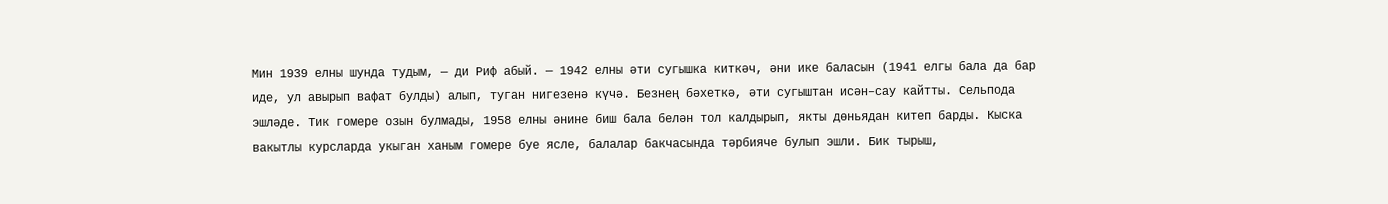Мин 1939 елны шунда тудым, — ди Риф абый. — 1942 елны әти сугышка киткәч, әни ике баласын (1941 елгы бала да бар иде, ул авырып вафат булды) алып, туган нигезенә күчә. Безнең бәхеткә, әти сугыштан исән–сау кайтты. Сельпода эшләде. Тик гомере озын булмады, 1958 елны әнине биш бала белән тол калдырып, якты дөньядан китеп барды. Кыска вакытлы курсларда укыган ханым гомере буе ясле, балалар бакчасында тәрбияче булып эшли. Бик тырыш,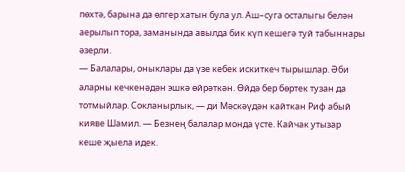пөхтә, барына да өлгер хатын була ул. Аш–суга осталыгы белән аерылып тора, заманында авылда бик күп кешегә туй табыннары әзерли.
— Балалары, оныклары да үзе кебек искиткеч тырышлар. Әби аларны кечкенәдән эшкә өйрәткән. Өйдә бер бөртек тузан да тотмыйлар. Сокланырлык, — ди Мәскәүдән кайткан Риф абый кияве Шамил. — Безнең балалар монда үсте. Кайчак утызар кеше җыела идек.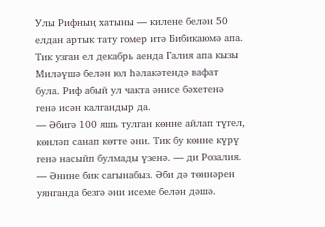Улы Рифның хатыны — килене белән 50 елдан артык тату гомер итә Бибикаюмә апа. Тик узган ел декабрь аенда Галия апа кызы Миләүшә белән юл һәлакәтендә вафат була. Риф абый ул чакта әнисе бәхетенә генә исән калгандыр да.
— Әбигә 100 яшь тулган көнне айлап түгел, көнләп санап көтте әни. Тик бу көнне күрү генә насыйп булмады үзенә. — ди Розалия. — Әнине бик сагынабыз. Әби дә төннәрен уянганда безгә әни исеме белән дәшә.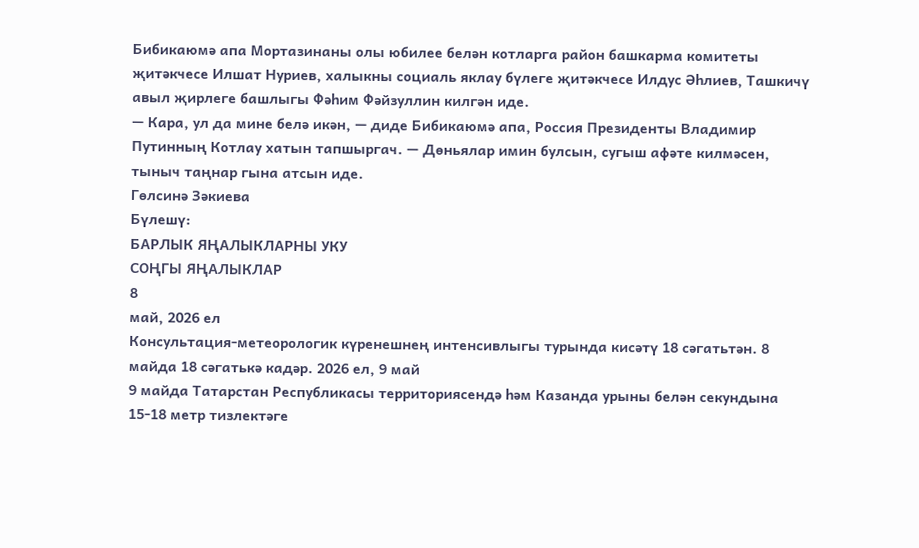Бибикаюмә апа Мортазинаны олы юбилее белән котларга район башкарма комитеты җитәкчесе Илшат Нуриев, халыкны социаль яклау бүлеге җитәкчесе Илдус Әһлиев, Ташкичү авыл җирлеге башлыгы Фәһим Фәйзуллин килгән иде.
— Кара, ул да мине белә икән, — диде Бибикаюмә апа, Россия Президенты Владимир Путинның Котлау хатын тапшыргач. — Дөньялар имин булсын, сугыш афәте килмәсен, тыныч таңнар гына атсын иде.
Гөлсинә Зәкиева
Бүлешү:
БАРЛЫК ЯҢАЛЫКЛАРНЫ УКУ
СОҢГЫ ЯҢАЛЫКЛАР
8
май, 2026 ел
Консультация-метеорологик күренешнең интенсивлыгы турында кисәтү 18 сәгатьтән. 8 майда 18 сәгатькә кадәр. 2026 ел, 9 май
9 майда Татарстан Республикасы территориясендә һәм Казанда урыны белән секундына 15-18 метр тизлектәге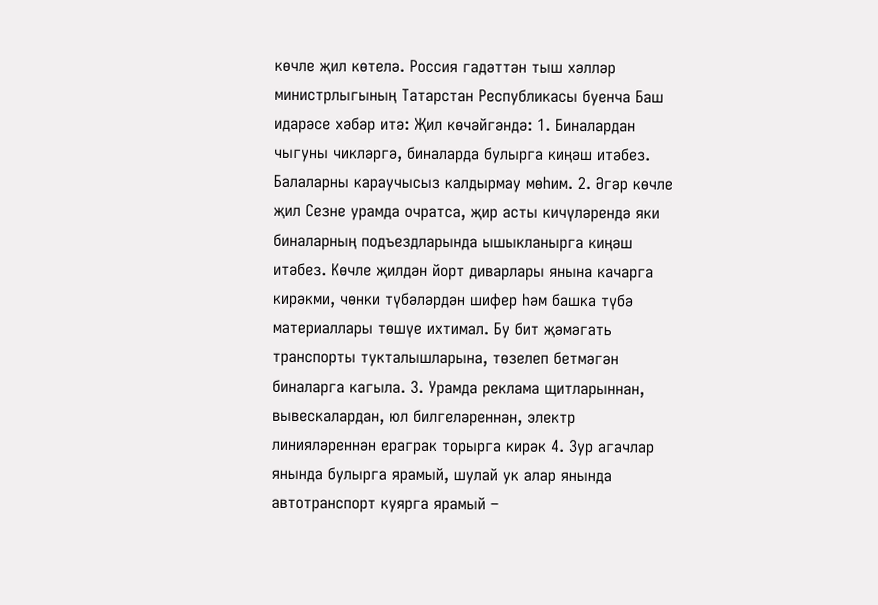көчле җил көтелә. Россия гадәттән тыш хәлләр министрлыгының Татарстан Республикасы буенча Баш идарәсе хәбәр итә: Җил көчәйгәндә: 1. Биналардан чыгуны чикләргә, биналарда булырга киңәш итәбез. Балаларны караучысыз калдырмау мөһим. 2. Әгәр көчле җил Сезне урамда очратса, җир асты кичүләрендә яки биналарның подъездларында ышыкланырга киңәш итәбез. Көчле җилдән йорт диварлары янына качарга кирәкми, чөнки түбәләрдән шифер һәм башка түбә материаллары төшүе ихтимал. Бу бит җәмәгать транспорты тукталышларына, төзелеп бетмәгән биналарга кагыла. 3. Урамда реклама щитларыннан, вывескалардан, юл билгеләреннән, электр линияләреннән ераграк торырга кирәк 4. Зур агачлар янында булырга ярамый, шулай ук алар янында автотранспорт куярга ярамый –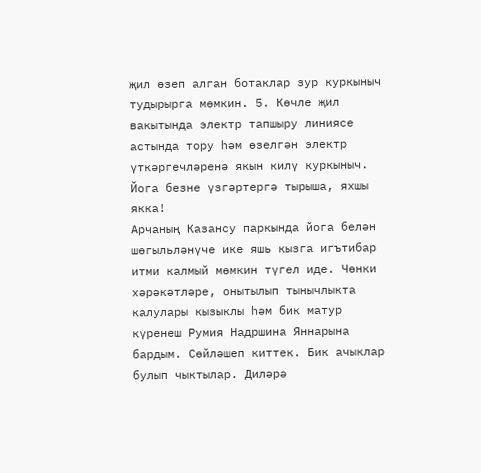җил өзеп алган ботаклар зур куркыныч тудырырга мөмкин. 5. Көчле җил вакытында электр тапшыру линиясе астында тору һәм өзелгән электр үткәргечләренә якын килү куркыныч.
Йога безне үзгәртергә тырыша, яхшы якка!
Арчаның Казансу паркында йога белән шөгыльләнүче ике яшь кызга игътибар итми калмый мөмкин түгел иде. Чөнки хәрәкәтләре, онытылып тынычлыкта калулары кызыклы һәм бик матур күренеш Румия Надршина Яннарына бардым. Сөйләшеп киттек. Бик ачыклар булып чыктылар. Диләрә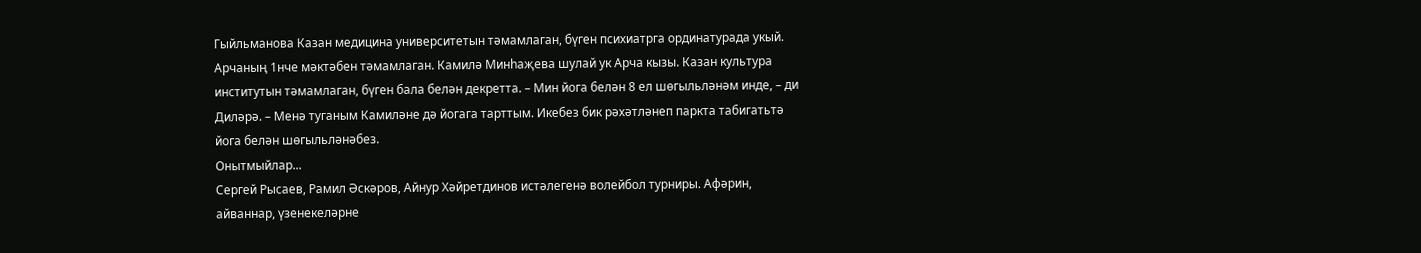Гыйльманова Казан медицина университетын тәмамлаган, бүген психиатрга ординатурада укый. Арчаның 1нче мәктәбен тәмамлаган. Камилә Минһаҗева шулай ук Арча кызы. Казан культура институтын тәмамлаган, бүген бала белән декретта. – Мин йога белән 8 ел шөгыльләнәм инде, – ди Диләрә. – Менә туганым Камиләне дә йогага тарттым. Икебез бик рәхәтләнеп паркта табигатьтә йога белән шөгыльләнәбез.
Онытмыйлар...
Сергей Рысаев, Рамил Әскәров, Айнур Хәйретдинов истәлегенә волейбол турниры. Афәрин, айваннар, үзенекеләрне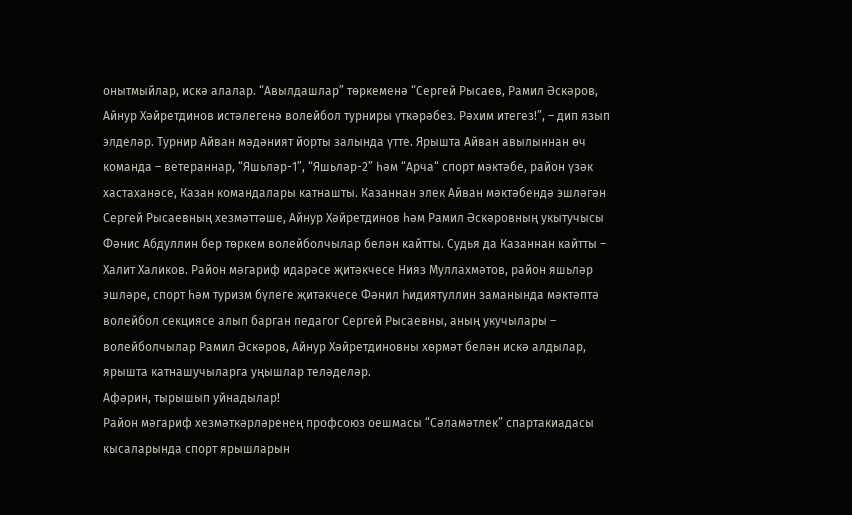онытмыйлар, искә алалар. “Авылдашлар” төркеменә “Сергей Рысаев, Рамил Әскәров, Айнур Хәйретдинов истәлегенә волейбол турниры үткәрәбез. Рәхим итегез!”, – дип язып элделәр. Турнир Айван мәдәният йорты залында үтте. Ярышта Айван авылыннан өч команда – ветераннар, “Яшьләр-1”, “Яшьләр-2” һәм “Арча“ спорт мәктәбе, район үзәк хастаханәсе, Казан командалары катнашты. Казаннан элек Айван мәктәбендә эшләгән Сергей Рысаевның хезмәттәше, Айнур Хәйретдинов һәм Рамил Әскәровның укытучысы Фәнис Абдуллин бер төркем волейболчылар белән кайтты. Судья да Казаннан кайтты – Халит Халиков. Район мәгариф идарәсе җитәкчесе Нияз Муллахмәтов, район яшьләр эшләре, спорт һәм туризм бүлеге җитәкчесе Фәнил Һидиятуллин заманында мәктәптә волейбол секциясе алып барган педагог Сергей Рысаевны, аның укучылары – волейболчылар Рамил Әскәров, Айнур Хәйретдиновны хөрмәт белән искә алдылар, ярышта катнашучыларга уңышлар теләделәр.
Афәрин, тырышып уйнадылар!
Район мәгариф хезмәткәрләренең профсоюз оешмасы “Сәламәтлек” спартакиадасы кысаларында спорт ярышларын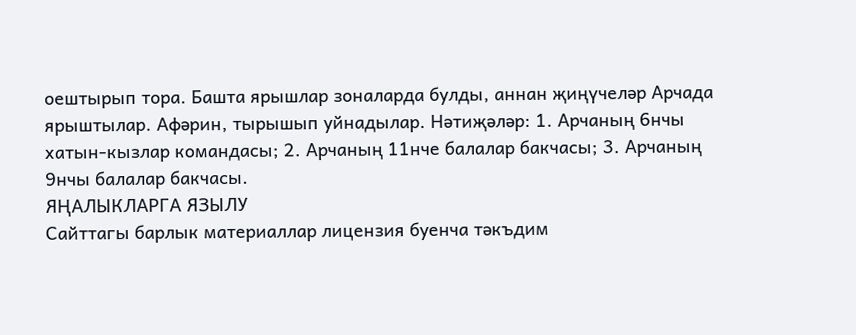оештырып тора. Башта ярышлар зоналарда булды, аннан җиңүчеләр Арчада ярыштылар. Афәрин, тырышып уйнадылар. Нәтиҗәләр: 1. Арчаның 6нчы хатын-кызлар командасы; 2. Арчаның 11нче балалар бакчасы; 3. Арчаның 9нчы балалар бакчасы.
ЯҢАЛЫКЛАРГА ЯЗЫЛУ
Сайттагы барлык материаллар лицензия буенча тәкъдим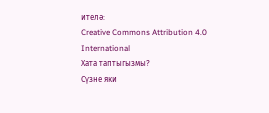ителә:
Creative Commons Attribution 4.0 International
Хата таптыгызмы?
Сүзне яки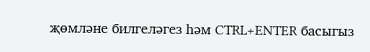җөмләне билгеләгез һәм CTRL+ENTER басыгыз